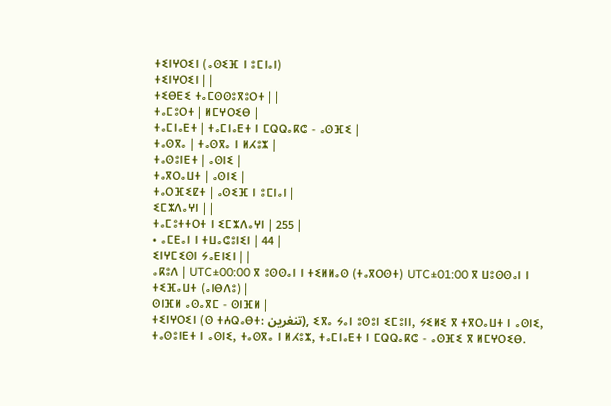ⵜⵉⵏⵖⵔⵉⵏ (ⴰⵙⵉⴼ ⵏ ⵓⵎⵏⴰⵏ)
ⵜⵉⵏⵖⵔⵉⵏ | |
ⵜⵉⴱⴹⵉ ⵜⴰⵎⵙⵙⵓⴳⵓⵔⵜ | |
ⵜⴰⵎⵓⵔⵜ | ⵍⵎⵖⵔⵉⴱ |
ⵜⴰⵎⵏⴰⴹⵜ | ⵜⴰⵎⵏⴰⴹⵜ ⵏ ⵎⵕⵕⴰⴽⵛ - ⴰⵙⴼⵉ |
ⵜⴰⵙⴳⴰ | ⵜⴰⵙⴳⴰ ⵏ ⵍⵃⵓⵣ |
ⵜⴰⵙⵓⵏⴹⵜ | ⴰⵙⵏⵉ |
ⵜⴰⴳⵔⴰⵡⵜ | ⴰⵙⵏⵉ |
ⵜⴰⵔⴼⵉⵇⵜ | ⴰⵙⵉⴼ ⵏ ⵓⵎⵏⴰⵏ |
ⵉⵎⵣⴷⴰⵖⵏ | |
ⵜⴰⵎⵓⵜⵜⵔⵜ ⵏ ⵉⵎⵣⴷⴰⵖⵏ | 255 |
• ⴰⵎⴹⴰⵏ ⵏ ⵜⵡⴰⵛⵓⵏⵉⵏ | 44 |
ⵉⵏⵖⵎⵉⵙⵏ ⵢⴰⴹⵏⵉⵏ | |
ⴰⴽⵓⴷ | UTC±00:00 ⴳ ⵓⵙⵙⴰⵏ ⵏ ⵜⵉⵍⵍⴰⵙ (ⵜⴰⴳⵔⵙⵜ) UTC±01:00 ⴳ ⵡⵓⵙⵙⴰⵏ ⵏ ⵜⵉⴼⴰⵡⵜ (ⴰⵏⴱⴷⵓ) |
ⵙⵏⴼⵍ ⴰⵙⴰⴳⵎ - ⵙⵏⴼⵍ |
ⵜⵉⵏⵖⵔⵉⵏ (ⵙ ⵜⵄⵕⴰⴱⵜ: تنغرين), ⵉⴳⴰ ⵢⴰⵏ ⵓⵙⵓⵏ ⵉⵎⵓⵏⵏ, ⵢⵉⵍⵉ ⴳ ⵜⴳⵔⴰⵡⵜ ⵏ ⴰⵙⵏⵉ, ⵜⴰⵙⵓⵏⴹⵜ ⵏ ⴰⵙⵏⵉ, ⵜⴰⵙⴳⴰ ⵏ ⵍⵃⵓⵣ, ⵜⴰⵎⵏⴰⴹⵜ ⵏ ⵎⵕⵕⴰⴽⵛ - ⴰⵙⴼⵉ ⴳ ⵍⵎⵖⵔⵉⴱ.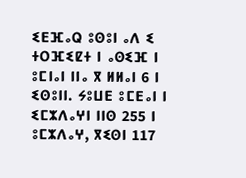ⵉⴹⴼⴰⵕ ⵓⵙⵓⵏ ⴰⴷ ⵉ ⵜⵔⴼⵉⵇⵜ ⵏ ⴰⵙⵉⴼ ⵏ ⵓⵎⵏⴰⵏ ⵏⵏⴰ ⴳ ⵍⵍⴰⵏ 6 ⵏ ⵉⵙⵓⵏⵏ. ⵢⵓⵡⴹ ⵓⵎⴹⴰⵏ ⵏ ⵉⵎⵣⴷⴰⵖⵏ ⵏⵏⵙ 255 ⵏ ⵓⵎⵣⴷⴰⵖ, ⴳⵉⵙⵏ 117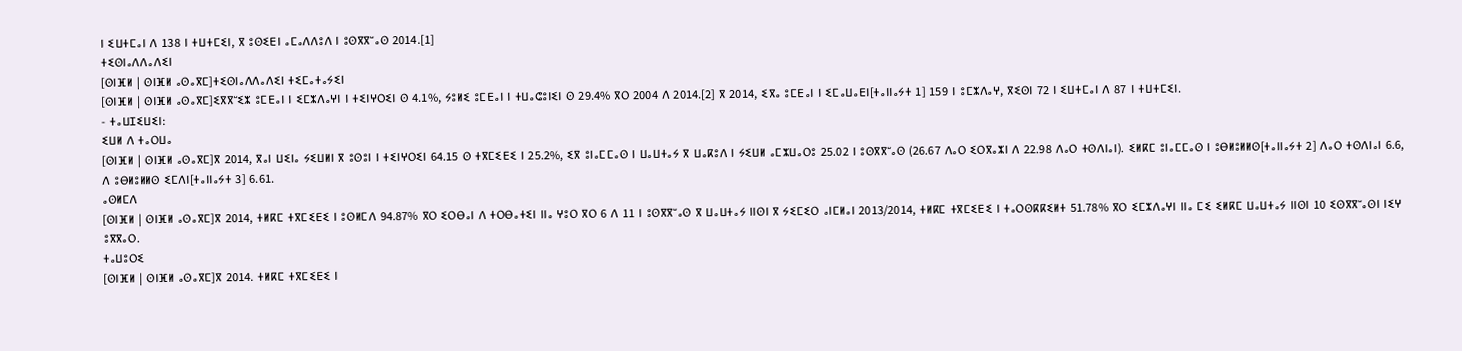ⵏ ⵉⵡⵜⵎⴰⵏ ⴷ 138 ⵏ ⵜⵡⵜⵎⵉⵏ, ⴳ ⵓⵙⵉⴹⵏ ⴰⵎⴰⴷⴷⵓⴷ ⵏ ⵓⵙⴳⴳⵯⴰⵙ 2014.[1]
ⵜⵉⵙⵏⴰⴷⴷⴰⴷⵉⵏ
[ⵙⵏⴼⵍ | ⵙⵏⴼⵍ ⴰⵙⴰⴳⵎ]ⵜⵉⵙⵏⴰⴷⴷⴰⴷⵉⵏ ⵜⵉⵎⴰⵜⴰⵢⵉⵏ
[ⵙⵏⴼⵍ | ⵙⵏⴼⵍ ⴰⵙⴰⴳⵎ]ⵉⴳⴳⵯⵉⵣ ⵓⵎⴹⴰⵏ ⵏ ⵉⵎⵣⴷⴰⵖⵏ ⵏ ⵜⵉⵏⵖⵔⵉⵏ ⵙ 4.1%, ⵢⵓⵍⵉ ⵓⵎⴹⴰⵏ ⵏ ⵜⵡⴰⵛⵓⵏⵉⵏ ⵙ 29.4% ⴳⵔ 2004 ⴷ 2014.[2] ⴳ 2014, ⵉⴳⴰ ⵓⵎⴹⴰⵏ ⵏ ⵉⵎⴰⵡⴰⴹⵏ[ⵜⴰⵏⵏⴰⵢⵜ 1] 159 ⵏ ⵓⵎⵣⴷⴰⵖ, ⴳⵉⵙⵏ 72 ⵏ ⵉⵡⵜⵎⴰⵏ ⴷ 87 ⵏ ⵜⵡⵜⵎⵉⵏ.
- ⵜⴰⵡⵊⵉⵡⵉⵏ:
ⵉⵡⵍ ⴷ ⵜⴰⵔⵡⴰ
[ⵙⵏⴼⵍ | ⵙⵏⴼⵍ ⴰⵙⴰⴳⵎ]ⴳ 2014, ⴳⴰⵏ ⵡⵉⵏⴰ ⵢⵉⵡⵍⵏ ⴳ ⵓⵙⵓⵏ ⵏ ⵜⵉⵏⵖⵔⵉⵏ 64.15 ⵙ ⵜⴳⵎⵉⴹⵉ ⵏ 25.2%, ⵉⴳ ⵓⵏⴰⵎⵎⴰⵙ ⵏ ⵡⴰⵡⵜⴰⵢ ⴳ ⵡⴰⴽⵓⴷ ⵏ ⵢⵉⵡⵍ ⴰⵎⵣⵡⴰⵔⵓ 25.02 ⵏ ⵓⵙⴳⴳⵯⴰⵙ (26.67 ⴷⴰⵔ ⵉⵔⴳⴰⵣⵏ ⴷ 22.98 ⴷⴰⵔ ⵜⵙⴷⵏⴰⵏ). ⵉⵍⴽⵎ ⵓⵏⴰⵎⵎⴰⵙ ⵏ ⵓⴱⵍⵓⵍⵍⵙ[ⵜⴰⵏⵏⴰⵢⵜ 2] ⴷⴰⵔ ⵜⵙⴷⵏⴰⵏ 6.6, ⴷ ⵓⴱⵍⵓⵍⵍⵙ ⵉⵎⴷⵏ[ⵜⴰⵏⵏⴰⵢⵜ 3] 6.61.
ⴰⵙⵍⵎⴷ
[ⵙⵏⴼⵍ | ⵙⵏⴼⵍ ⴰⵙⴰⴳⵎ]ⴳ 2014, ⵜⵍⴽⵎ ⵜⴳⵎⵉⴹⵉ ⵏ ⵓⵙⵍⵎⴷ 94.87% ⴳⵔ ⵉⵔⴱⴰⵏ ⴷ ⵜⵔⴱⴰⵜⵉⵏ ⵏⵏⴰ ⵖⵓⵔ ⴳⵔ 6 ⴷ 11 ⵏ ⵓⵙⴳⴳⵯⴰⵙ ⴳ ⵡⴰⵡⵜⴰⵢ ⵏⵏⵙⵏ ⴳ ⵢⵉⵎⵉⵔ ⴰⵏⵎⵍⴰⵏ 2013/2014, ⵜⵍⴽⵎ ⵜⴳⵎⵉⴹⵉ ⵏ ⵜⴰⵔⵙⴽⴽⵉⵍⵜ 51.78% ⴳⵔ ⵉⵎⵣⴷⴰⵖⵏ ⵏⵏⴰ ⵎⵉ ⵉⵍⴽⵎ ⵡⴰⵡⵜⴰⵢ ⵏⵏⵙⵏ 10 ⵉⵙⴳⴳⵯⴰⵙⵏ ⵏⵉⵖ ⵓⴳⴳⴰⵔ.
ⵜⴰⵡⵓⵔⵉ
[ⵙⵏⴼⵍ | ⵙⵏⴼⵍ ⴰⵙⴰⴳⵎ]ⴳ 2014. ⵜⵍⴽⵎ ⵜⴳⵎⵉⴹⵉ ⵏ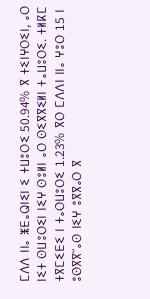ⵎⴷⴷ ⵏⵏⴰ ⵥⴹⴰⵕⵏⵉⵏ ⵉ ⵜⵡⵓⵔⵉ 50.94% ⴳ ⵜⵉⵏⵖⵔⵉⵏ, ⴰⵔ ⵏⵉⵜ ⵙⵡⵓⵔⵉⵏ ⵏⵉⵖ ⵙⵓⵍⵏ ⴰⵔ ⵙⵉⴳⴳⵉⵍⵏ ⵜⴰⵡⵓⵔⵉ. ⵜⵍⴽⵎ ⵜⴳⵎⵉⴹⵉ ⵏ ⵜⴰⵔⵡⵓⵔⵉ 1.23% ⴳⵔ ⵎⴷⴷⵏ ⵏⵏⴰ ⵖⵓⵔ 15 ⵏ ⵓⵙⴳⴳⵯⴰⵙ ⵏⵉⵖ ⵓⴳⴳⴰⵔ ⴳ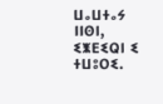ⵡⴰⵡⵜⴰⵢ ⵏⵏⵙⵏ, ⵉⵥⴹⵉⵕⵏ ⵉ ⵜⵡⵓⵔⵉ.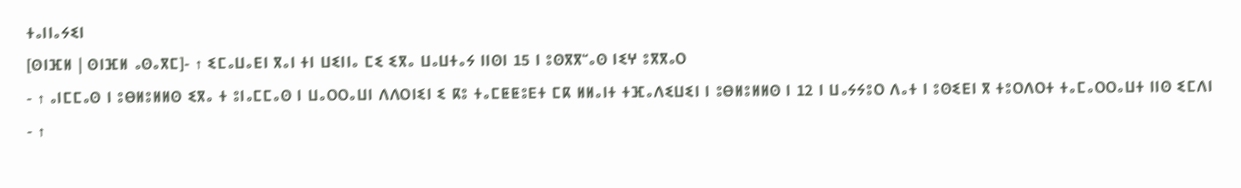ⵜⴰⵏⵏⴰⵢⵉⵏ
[ⵙⵏⴼⵍ | ⵙⵏⴼⵍ ⴰⵙⴰⴳⵎ]- ↑ ⵉⵎⴰⵡⴰⴹⵏ ⴳⴰⵏ ⵜⵏ ⵡⵉⵏⵏⴰ ⵎⵉ ⵉⴳⴰ ⵡⴰⵡⵜⴰⵢ ⵏⵏⵙⵏ 15 ⵏ ⵓⵙⴳⴳⵯⴰⵙ ⵏⵉⵖ ⵓⴳⴳⴰⵔ
- ↑ ⴰⵏⵎⵎⴰⵙ ⵏ ⵓⴱⵍⵓⵍⵍⵙ ⵉⴳⴰ ⵜ ⵓⵏⴰⵎⵎⴰⵙ ⵏ ⵡⴰⵔⵔⴰⵡⵏ ⴷⴷⵔⵏⵉⵏ ⵉ ⴽⵓ ⵜⴰⵎⵟⵟⵓⴹⵜ ⵎⴽ ⵍⵍⴰⵏⵜ ⵜⴼⴰⴷⵉⵡⵉⵏ ⵏ ⵓⴱⵍⵓⵍⵍⵙ ⵏ 12 ⵏ ⵡⴰⵢⵢⵓⵔ ⴷⴰⵜ ⵏ ⵓⵙⵉⴹⵏ ⴳ ⵜⵓⵔⴷⵔⵜ ⵜⴰⵎⴰⵔⵔⴰⵡⵜ ⵏⵏⵙ ⵉⵎⴷⵏ
- ↑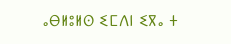ⴰⴱⵍⵓⵍⵙ ⵉⵎⴷⵏ ⵉⴳⴰ ⵜ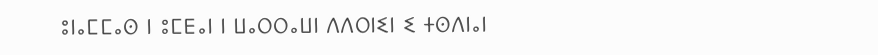ⵓⵏⴰⵎⵎⴰⵙ ⵏ ⵓⵎⴹⴰⵏ ⵏ ⵡⴰⵔⵔⴰⵡⵏ ⴷⴷⵔⵏⵉⵏ ⵉ ⵜⵙⴷⵏⴰⵏ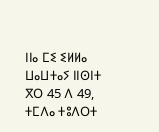ⵏⵏⴰ ⵎⵉ ⵉⵍⵍⴰ ⵡⴰⵡⵜⴰⵢ ⵏⵏⵙⵏⵜ ⴳⵔ 45 ⴷ 49, ⵜⵎⴷⴰ ⵜⵓⴷⵔⵜ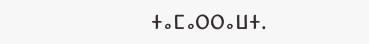ⵜⴰⵎⴰⵔⵔⴰⵡⵜ.